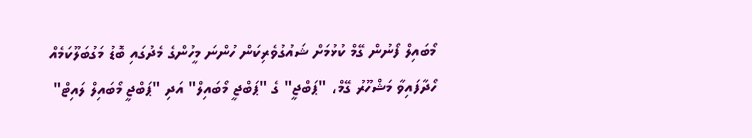މޯބައިލް ފޯނުން ގޭމް ކުޅުމަށް ޝައުގުވެރިކަން ހުންނަ މީހުންގެ މެދުގައި ބޮޑު މަގުބަލޫކަމެއް ހޯދާފައިވާ މަޝްހޫރު ގޭމް، "ޕަބްޖީ" ގެ "ޕަބްޖީ މޯބައިލް" އަދި "ޕަބްޖީ މޯބައިލް ލައިޓް"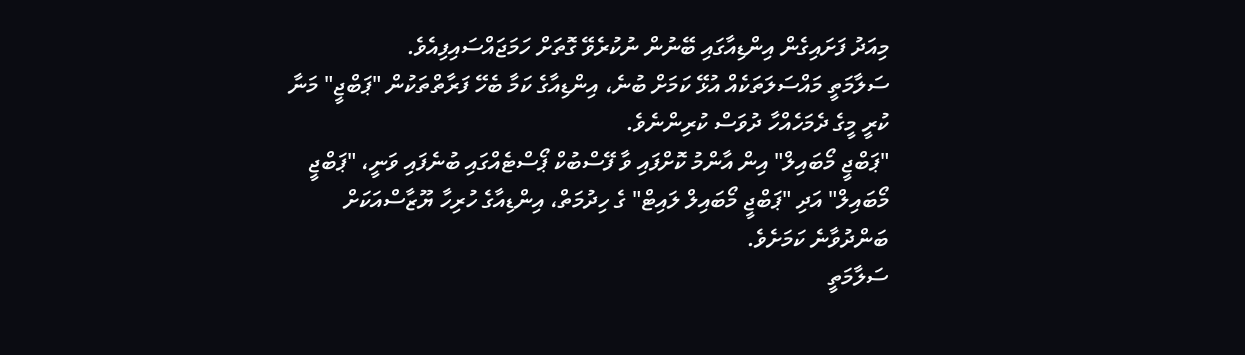މިއަދު ފަށައިގެން އިންޑިއާގައި ބޭނުން ނުކުރެވޭ ގޮތަށް ހަމަޖައްސައިފިއެވެ.
ސަލާމަތީ މައްސަލަތަކެއް އުޅޭ ކަމަށް ބުނެ، އިންޑިއާގެ ކަމާ ބެހޭ ފަރާތްތަކުން "ޕަބްޖީ" މަނާ ކުރީ މީގެ ދެމަހެއްހާ ދުވަސް ކުރިންނެވެ.
"ޕަބްޖީ މޯބައިލް" އިން އާންމު ކޮށްފައި ވާ ފޭސްބުކް ޕޯސްޓެއްގައި ބުނެފައި ވަނީ، "ޕަބްޖީ މޯބައިލް" އަދި "ޕަބްޖީ މޯބައިލް ލައިޓް" ގެ ހިދުމަތް، އިންޑިއާގެ ހުރިހާ ޔޫޒާސްއަކަށް ބަންދުވާނެ ކަމަށެވެ.
ސަލާމަތީ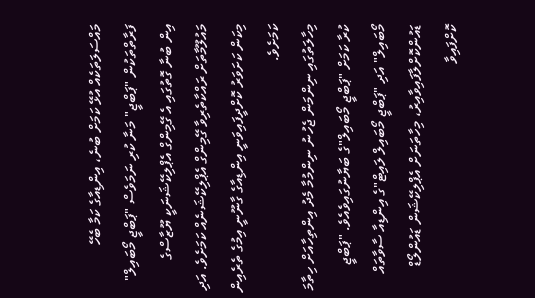މައްސަލަތަކެއް އުޅޭ ކަމަށް ބުނެ، އިންޑިއާގެ ކަމާ ބެހޭ ފަރާތްތަކުން "ޕަބްޖީ" މަނާ ކުރި ނަމަވެސް "ޕަބްޖީ މޯބައިލް" އިން ބުނާ ގޮތުގައި އެ ގޭމިންގް އެޕްލިކޭޝަނަކީ ޔޫޒާސްގެ މައުލޫމާތަށް ރައްކާތެރިވާ ގޭމިންގް އެޕްލިކޭޝަނެއް ކަމަށެވެ. އަދި މިކަން ކަށަވަރު ކޮށްދީފައިވަނީ އިންޑިއާގެ ގާނޫނީ އިމުގެ ތެރެއިން ކަމަށެވެ.
މިހާލަތުގައި ނިންމަން ޖެހުނު ނިންމުމާ މެދު އިންތިހާއަށް ހިތާމަ ކުރާ ކަމަށް "ޕަބްޖީ މޯބައިލް"ގެ ބަޔާނުގައިވެއެވެ. "ޕަބްޖީ މޯބައިލް" އަދި "ޕަބްޖީ މޯބައިލް ލައިޓް"ގެ އިންޑިއާ ސާވާތައް ޑައުންކޮށްލާފައިވާއިރު، މިހާތަނަށް އެޕްލިކޭޝަން ޑައުންލޯޑް ކޮށްފައިވާ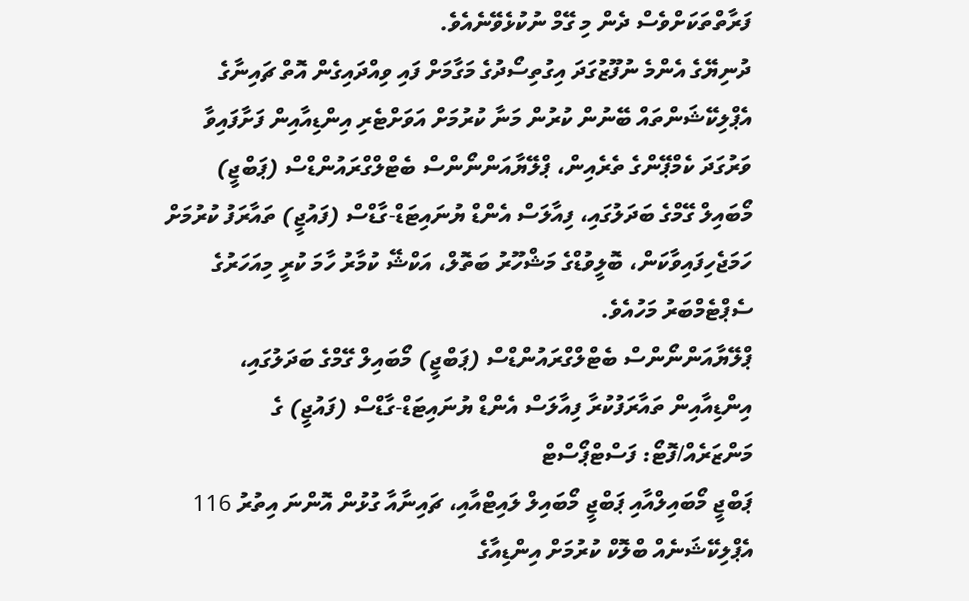ފަރާތްތަކަށްވެސް ދެން މި ގޭމް ނުކުޅެވޭނެއެވެ.
ދުނިޔޭގެ އެންމެ ނުފޫޒުގަދަ އިގުތިސޯދުގެ މަގާމަށް ފައި ވިއްދައިގެން އޮތް ޗައިނާގެ އެޕްލިކޭޝަންތައް ބޭނުން ކުރުން މަނާ ކުރުމަށް އަވަށްޓެރި އިންޑިއާއިން ފަށާފައިވާ ވަރުގަދަ ކެމްޕޭންގެ ތެރެއިން، ޕްލޭޔާއަންނޯންސް ބެޓްލްގްރައުންޑްސް (ޕަބްޖީ) މޯބައިލް ގޭމްގެ ބަދަލުގައި، ފިއާލަސް އެންޑް ޔުނައިޓަޑް-ގާޑްސް (ފައުޖީ) ތައާރަފު ކުރުމަށް ހަމަޖެހިފައިވާކަން، ބޮލީވުޑްގެ މަޝްހޫރު ބަތޮލް، އަކްޝޭ ކުމާރު ހާމަ ކުރީ މިއަހަރުގެ ސެޕްޓެމްބަރު މަހުއެވެ.
ޕްލޭޔާއަންނޯންސް ބެޓްލްގްރައުންޑްސް (ޕަބްޖީ) މޯބައިލް ގޭމްގެ ބަދަލުގައި، އިންޑިއާއިން ތައާރަފުކުރާ ފިއާލަސް އެންޑް ޔުނައިޓަޑް-ގާޑްސް (ފައުޖީ) ގެ މަންޒަރެއް/ފޮޓޯ: ފަސްޓްޕޯސްޓް
ޕަބްޖީ މޯބައިލްއާއި ޕަބްޖީ މޯބައިލް ލައިޓްއާއި، ޗައިނާއާ ގުޅުން އޮންނަ އިތުރު 116 އެޕްލިކޭޝަނެއް ބްލޮކް ކުރުމަށް އިންޑިއާގެ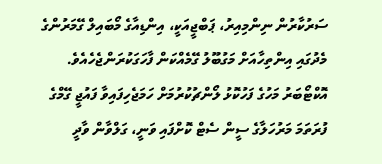ސަރުކާރުން ނިންމިއިރު، ޕަބްޖީއަކީ، އިންޑިއާގެ މޯބައިލް ގޭމަރުންގެ މެދުގައި އިންތިހާއަށް މަގުބޫލު ގޭމެއްކަން ފާހަގަކުރަންޖެހެއެވެ.
އޮކްޓޯބަރު މަހުގެ ފަހުކޮޅު ލޯންޗުކުރުމަށް ހަމަޖެހިފައިވާ ފައުޖީ ގޭމްގެ ފުރަތަމަ މަރުހަލާގެ ސީން ސެޓް ކޮށްފައި ވަނީ، ގަލްވާން ވާދީ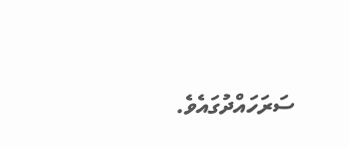ސަރަހައްދުގައެވެ.